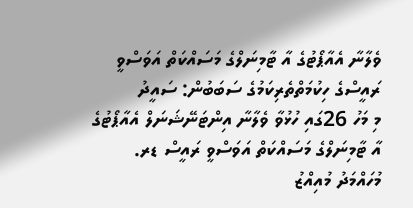ވެލާނާ އެއާޕޯޓުގެ އާ ޓާމިނަލްގެ މަސައްކަތް އަވަސްވީ ރައީސްގެ ހިކުމަތްތެރިކަމުގެ ސަބަބުން: ސައީދު
މި މަހު 26ގައި ހުޅުވާ ވެލާނާ އިންޓަނޭޝަނަލް އެއާޕޯޓުގެ އާ ޓާމިނަލްގެ މަސައްކަތް އަވަސްވީ ރައީސް ޑރ. މުހައްމަދު މުއިއްޒު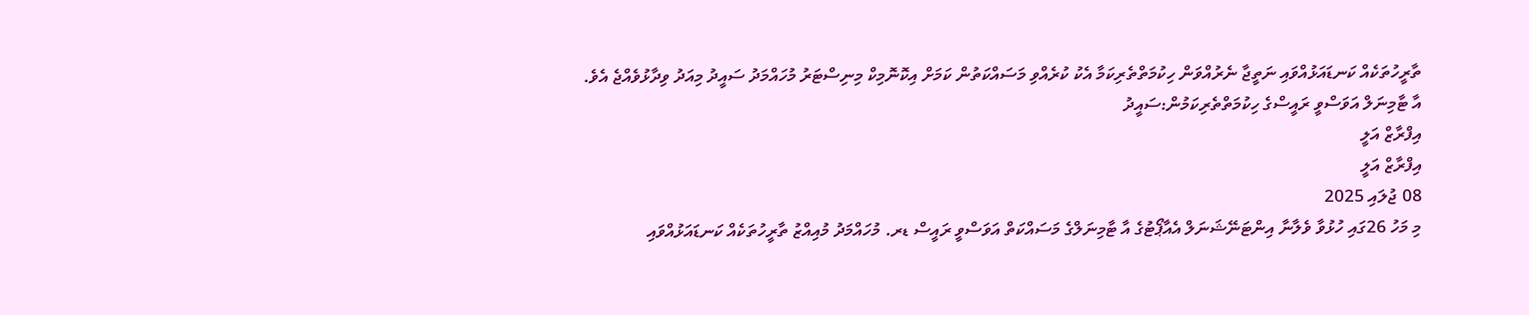ތާރީހުތަކެއް ކަނޑައަޅުއްވައި ނަތީޖާ ނެރުއްވަން ހިކުމަތްތެރިކަމާ އެކު ކުރެއްވި މަސައްކަތުން ކަމަށް އިކޮނޮމިކް މިނިސްޓަރު މުހައްމަދު ސައީދު މިއަދު ވިދާޅުވެއްޖެ އެވެ.
އާ ޓާމިނަލް އަވަސްވީ ރައީސްގެ ހިކުމަތްތެރިކަމުން:ސައީދު
އިފްރާޒް އަލީ
އިފްރާޒް އަލީ
08 ޖުލައި 2025
މި މަހު 26ގައި ހުޅުވާ ވެލާނާ އިންޓަނޭޝަނަލް އެއާޕޯޓުގެ އާ ޓާމިނަލްގެ މަސައްކަތް އަވަސްވީ ރައީސް ޑރ. މުހައްމަދު މުއިއްޒު ތާރީހުތަކެއް ކަނޑައަޅުއްވައި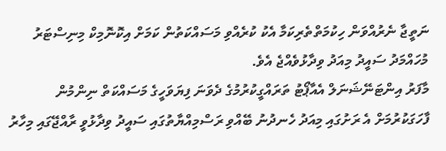ނަތީޖާ ނެރުއްވަން ހިކުމަތްތެރިކަމާ އެކު ކުރެއްވި މަސައްކަތުން ކަމަށް އިކޮނޮމިކް މިނިސްޓަރު މުހައްމަދު ސައީދު މިއަދު ވިދާޅުވެއްޖެ އެވެ.
މާފަރު އިންޓަނޭޝަނަލް އެއާޕޯޓު ތަރައްގީކުރުމުގެ ދެވަނަ ފިޔަވަހީގެ މަސައްކަތް ނިންމުން ފާހަގަކުރުމަށް އެ ރަށުގައި މިއަދު ހެނދުނު ބޭއްވި ރަސްމިއްޔާތުގައި ސައީދު ވިދާޅުވީ ރާއްޖޭގައި މިހާރު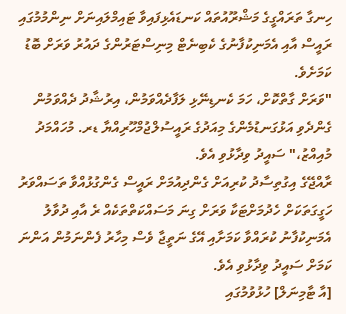ހިނގާ ތަރައްގީގެ މަޝްރޫއުތައް ކަނޑައެޅިފައިވާ ޓައިމްލައިނަށް ނިންމުމުގައި ރައީސް އާއި އެމަނިކުފާނުގެ ކެބިނެޓް މިނިސްޓަރުންގެ ދައުރު ވަރަށް ބޮޑު ކަމަށެވެ.
"ވަރަށް ގާތްކޮށް، ހަމަ ކެނޑިނޭޅި ލަފާދެއްވަމުން، އިރުޝާދު ދެއްވަމުން ގެންދެވި އަޅުގަނޑުމެންގެ މިއަދުގެ ރައީސުލްޖުމްހޫރިއްޔާ ޑރ. މުހައްމަދު މުއިއްޒު،" ސައީދު ވިދާޅުވި އެވެ.
ރާއްޖޭގެ އިގުތިސާދު ކުރިއަށް ގެންދިއުމަށް ރައީސް ގެންގުޅުއްވާ ތަސައްވަރު ހަގީގަތަކަށް ހެދުމަށްޓަކާ ވަރަށް ގިނަ މަސައްކަތްތަކެއް ރެ އާއި ދުވާލު އެމަނިކުފާނު ކުރައްވާ ކަމަށާއި އޭގެ ނަތީޖާ ވެސް މިހާރު ފެންނަމުން އަންނަ ކަމަށް ސައީދު ވިދާޅުވި އެވެ.
[އާ ޓާމިނަލް] ހުޅުވުމުގައި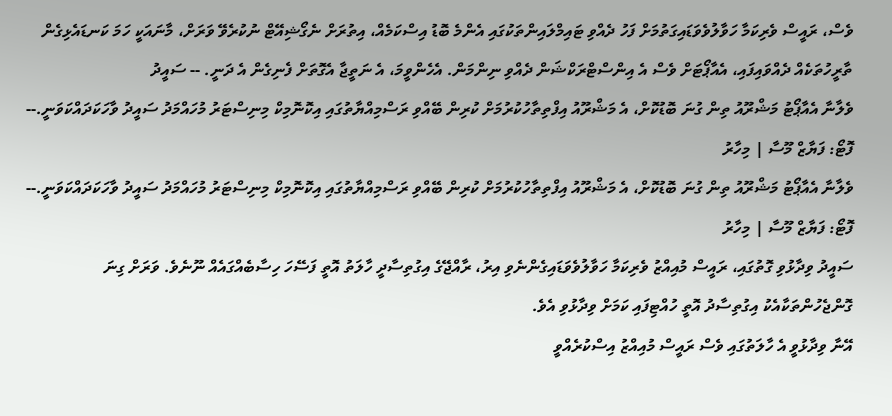ވެސް، ރައީސް ވެރިކަމާ ހަވާލުވެވަޑައިގަތުމަށް ފަހު ދެއްވި ޓައިމްލައިންތަކުގައި އެންމެ ބޮޑު އިސްކަމެއް، އިތުރަށް ނެގޯޝިއޭޓް ނުކުރެވޭ ވަރަށް، މާނައަކީ ހަމަ ކަނޑައެޅިގެން ތާރީހުތަކެއް ދެއްވައިފައި، އެއާޕޯޓަށް ވެސް އެ އިންސްޓްރަކްޝަން ދެއްވި ނިންމަން. އެހެންވީމަ، އެ ނަތީޖާ އެގޮތަށް ފެނިގެން އެ ދަނީ. -- ސައީދު
ވެލާނާ އެއާޕޯޓު މަޝްރޫއު ތިން ގުނަ ބޮޑުކޮށް، އެ މަޝްރޫއު އިފްތިތާހުކުރުމަށް ކުރިން ބޭއްވި ރަސްމިއްޔާތުގައި އިކޮނޮމިކް މިނިސްޓަރު މުހައްމަދު ސައީދު ވާހަކަދައްކަވަނީ.-- ފޮޓޯ: ފަޔާޒް މޫސާ | މިހާރު
ވެލާނާ އެއާޕޯޓު މަޝްރޫއު ތިން ގުނަ ބޮޑުކޮށް، އެ މަޝްރޫއު އިފްތިތާހުކުރުމަށް ކުރިން ބޭއްވި ރަސްމިއްޔާތުގައި އިކޮނޮމިކް މިނިސްޓަރު މުހައްމަދު ސައީދު ވާހަކަދައްކަވަނީ.-- ފޮޓޯ: ފަޔާޒް މޫސާ | މިހާރު
ސައީދު ވިދާޅުވި ގޮތުގައި، ރައީސް މުއިއްޒު ވެރިކަމާ ހަވާލުވެވަޑައިގެންނެވި އިރު، ރާއްޖޭގެ އިގުތިސާދީ ހާލަތު އޮތީ ފަސޭހަ ހިސާބެއްގައެއް ނޫނެވެ. ވަރަށް ގިނަ ގޮންޖެހުންތަކާއެކު އިގުތިސާދު އޮތީ ހުއްޓިފައި ކަމަށް ވިދާޅުވި އެވެ.
އޭނާ ވިދާޅުވީ އެ ހާލަތުގައި ވެސް ރައީސް މުއިއްޒު އިސްކުރެއްވީ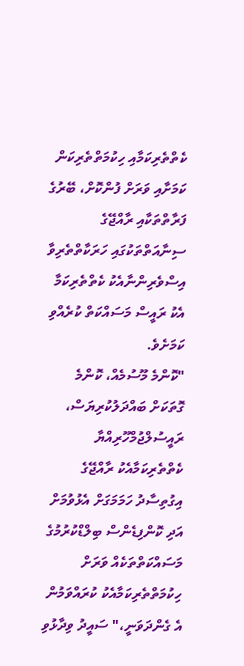ކެތްތެރިކަމާއި ހިކުމަތްތެރިކަން ކަމަށާއި ވަރަށް ފުންކޮށް، ބޭރުގެ ފަރާތްތަކާއި ރާއްޖޭގެ ސިނާއަތްތަކުގައި ހަރަކާތްތެރިވާ އިސްވެރިންނާއެކު ކެތްތެރިކަމާ އެކު ރައީސް މަސައްކަތް ކުރެއްވި ކަމަށެވެ.
"ކޮންމެ މޫސުމެއް، ކޮންމެ ގޮތަކަށް ބައްދަލުކުރިޔަސް، ރައީސުލްޖުމްހޫރިއްޔާ ކެތްތެރިކަމާއެކު ރާއްޖޭގެ އިގުތިސާދު ހަމަމަގަށް އެޅުވުމަށް އަދި ކޮންފިޑެންސް ބިލްޑްކުރުމުގެ މަސައްކަތްތަކެއް ވަރަށް ހިކުމަތްތެރިކަމާއެކު ކުރައްވަމުން އެ ގެންދަވަނީ،" ސައީދު ވިދާޅުވި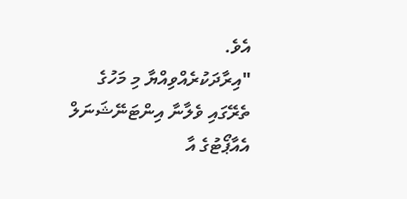އެވެ.
"އިރާދަކުރެއްވިއްޔާ މި މަހުގެ ތެރޭގައި ވެލާނާ އިންޓަނޭޝަނަލް އެއާޕޯޓުގެ އާ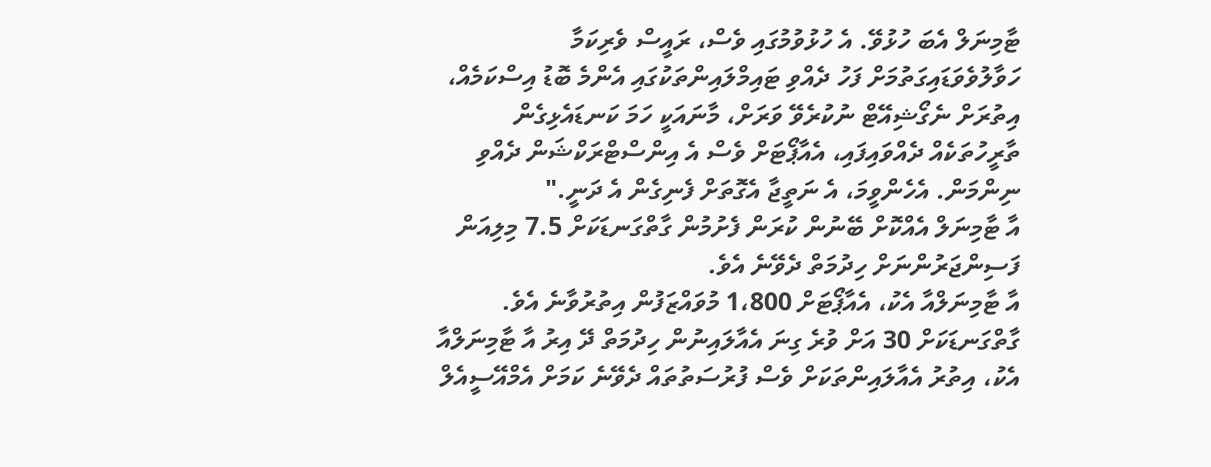ޓާމިނަލް އެބަ ހުޅުވޭ. އެ ހުޅުވުމުގައި ވެސް، ރައީސް ވެރިކަމާ ހަވާލުވެވަޑައިގަތުމަށް ފަހު ދެއްވި ޓައިމްލައިންތަކުގައި އެންމެ ބޮޑު އިސްކަމެއް، އިތުރަށް ނެގޯޝިއޭޓް ނުކުރެވޭ ވަރަށް، މާނައަކީ ހަމަ ކަނޑައެޅިގެން ތާރީހުތަކެއް ދެއްވައިފައި، އެއާޕޯޓަށް ވެސް އެ އިންސްޓްރަކްޝަން ދެއްވި ނިންމަން. އެހެންވީމަ، އެ ނަތީޖާ އެގޮތަށް ފެނިގެން އެ ދަނީ."
އާ ޓާމިނަލް އެއްކޮށް ބޭނުން ކުރަން ފެށުމުން ގާތްގަނޑަކަށް 7.5 މިލިއަން ފަސިންޖަރުންނަށް ހިދުމަތް ދެވޭނެ އެވެ.
އާ ޓާމިނަލްއާ އެކު، އެއާޕޯޓަށް 1،800 މުވައްޒަފުން އިތުރުވާނެ އެވެ. ގާތްގަނޑަކަށް 30 އަށް ވުރެ ގިނަ އެއާލައިނުން ހިދުމަތް ދޭ އިރު އާ ޓާމިނަލްއާ އެކު، އިތުރު އެއާލައިންތަކަށް ވެސް ފުރުސަތުތައް ދެވޭނެ ކަމަށް އެމްއޭސީއެލް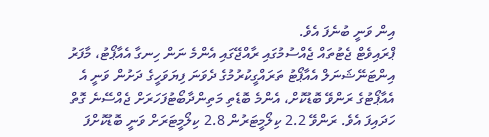އިން ވަނީ ބުނެފަ އެވެ.
ޕްރައިވެޓް ޖެޓުތައް ޖެއްސުމުގައި ރާއްޖޭގައި އެންމެ ނަން ހިނގާ އެއާޕޯޓު، މާފަރު އިންޓަނޭޝަނަލް އެއާޕޯޓު ތަރައްގީކުރުމުގެ ދެވަނަ ފިޔަވަހީގެ ދަށުން ވަނީ އެ އެއާޕޯޓުގެ ރަންވޭ ބޮޑުކޮށް، އެންމެ ބޮޑެތި މަތިންދާބޯޓުފަހަރަށް ޖެއްސޭނެ ގޮތް ހަދައިފަ އެވެ. ރަންވޭ 2.2 ކިލޯމީޓަރުން 2.8 ކިލޯމީޓަރަށް ވަނީ ބޮޑުކޮށްފަ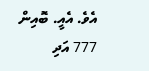އެވެ. އެއީ. ބޮއިން 777 އަދި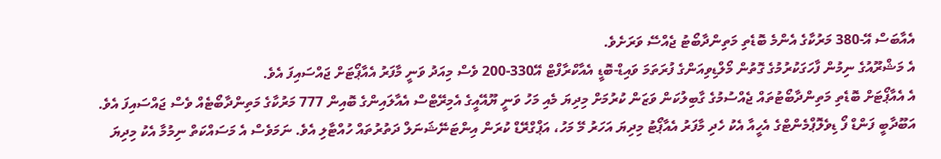އެއާބަސް އޭ-380 މަރުކާގެ އެންމެ ބޮޑެތި މަތިންދާބޯޓު ޖެއްސޭ ވަރަށެވެ.
އެ މަޝްރޫއުގެ ނިމުން ފާހަގަކުރުމުގެ ގޮތުން މޯލްޑިވިއަންގެ ފުރަތަމަ ވައިޑް-ބޮޑީ އެއާކްރާފްޓް އޭ330-200 ވެސް މިއަދު ވަނީ މާފަރު އެއާޕޯޓަށް ޖައްސައިފަ އެވެ.
އެ އެއާޕޯޓަށް ބޮޑެތި މަތިންދާބޯޓުތައް ޖެއްސުމުގެ ގާބިލުކަން ވަޒަން ކުރުމަށް މިދިޔަ މެއި މަހު ވަނީ ޔޫއޭއީގެ އެމިރޭޓްސް އެއާލައިންގެ ބޮއިން 777 މަރުކާގެ މަތިންދާބޯޓެއް ވެސް ޖައްސައިފަ އެވެ.
އަބޫދާބީ ފަންޑް ފޯ ޑިވެލޮޕްމެންޓްގެ އެހީއާ އެކު ހެދި މާފަރު އެއާޕޯޓު މިދިޔަ އަހަރު މޭ މަހު، އަޕްގްރޭޑް ކުރަން އިންޓަނޭޝަނަލް ދަތުރުތައް ހުއްޓާލި އެވެ. ނަމަވެސް އެ މަސައްކަތް ނިމުމާ އެކު މިދިޔަ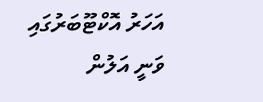އަހަރު އޮކްޓޫބަރުގައި ވަނީ އަލުން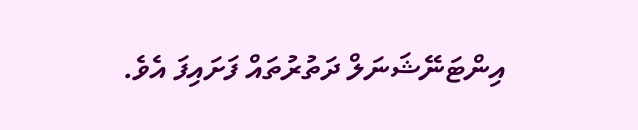އިންޓަނޭޝަނަލް ދަތުރުތައް ފަށައިފަ އެވެ.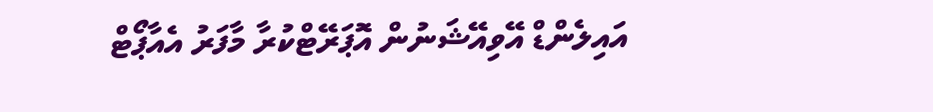އައިލެންޑް އޭވިއޭޝަނުން އޮޕަރޭޓްކުރާ މާފަރު އެއާޕޯޓް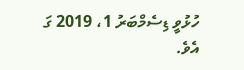ހުޅުވީ ޑިސެމްބަރު 1، 2019 ގަ އެވެ.